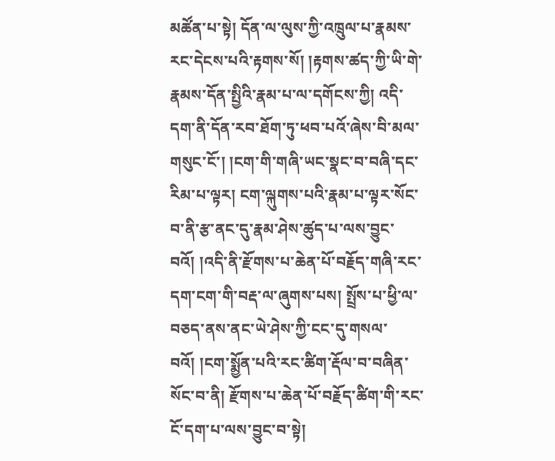མཚོན་པ་སྟེ། དོན་ལ་ལུས་ཀྱི་འཁྲུལ་པ་རྣམས་རང་དེངས་པའི་རྟགས་སོ། །རྟགས་ཚད་ཀྱི་ཡི་གེ་རྣམས་དོན་སྤྱིའི་རྣམ་པ་ལ་དགོངས་ཀྱི། འདི་དག་ནི་དོན་རབ་ཐོག་ཏུ་ཕབ་པའོ་ཞེས་བི་མལ་གསུང་ངོ་། །ངག་གི་གཞི་ཡང་སྣང་བ་བཞི་དང་རིམ་པ་ལྟར། ངག་ལྐུགས་པའི་རྣམ་པ་ལྟར་སོང་བ་ནི་རྩ་ནང་དུ་རྣམ་ཤེས་ཚུད་པ་ལས་བྱུང་བའོ། །འདི་ནི་རྫོགས་པ་ཆེན་པོ་བརྗོད་གཞི་རང་དག་ངག་གི་བརྡ་ལ་ཞུགས་པས། སྤྲོས་པ་ཕྱི་ལ་བཅད་ནས་ནང་ཡེ་ཤེས་ཀྱི་ངང་དུ་གསལ་བའོ། །ངག་སྨྱོན་པའི་རང་ཚིག་རྡོལ་བ་བཞིན་སོང་བ་ནི། རྫོགས་པ་ཆེན་པོ་བརྗོད་ཚིག་གི་རང་ངོ་དག་པ་ལས་བྱུང་བ་སྟེ།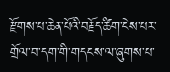རྫོགས་པ་ཆེན་པོའི་བརྗོད་ཚིག་ངེས་པར་གྲོལ་བ་དག་གི་གདངས་ལ་ཞུགས་པ་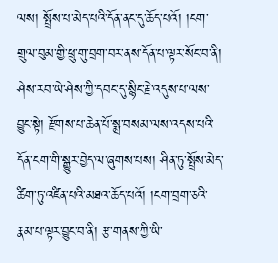ལས། སྤྲོས་པ་མེད་པའི་དོན་ནང་དུ་ཆོད་པའོ། །ངག་གྲུལ་བུམ་གྱི་ཕྲུ་གུ་བྲག་བར་ནས་དོན་པ་ལྟར་སོང་བ་ནི། ཤེས་རབ་ཡེ་ཤེས་ཀྱི་དབང་དུ་སྙིང་རྗེ་འདུས་པ་ལས་བྱུང་སྟེ། རྫོགས་པ་ཆེན་པོ་སྨྲ་བསམ་ལས་འདས་པའི་དོན་ངག་གི་སྒྱུར་བྱེད་ལ་ཞུགས་པས། ཤིན་ཏུ་སྤྲོས་མེད་ཚིག་ཏུ་འཛིན་པའི་མཐའ་ཆོད་པའོ། །ངག་བྲག་ཅའི་རྣམ་པ་ལྟར་བྱུང་བ་ནི། རྩ་གནས་ཀྱི་ཡི་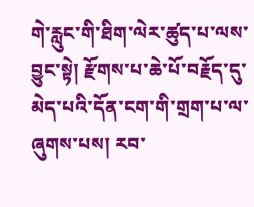གེ་རླུང་གི་ཐིག་ལེར་ཚུད་པ་ལས་བྱུང་སྟེ། རྫོགས་པ་ཆེ་པོ་བརྗོད་དུ་མེད་པའི་དོན་ངག་གི་གྲག་པ་ལ་ཞུགས་པས། རབ་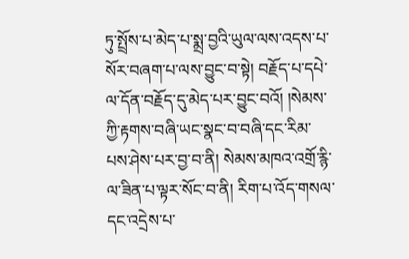ཏུ་སྤྲོས་པ་མེད་པ་སྨྲ་བྱའི་ཡུལ་ལས་འདས་པ་སོར་བཞག་པ་ལས་བྱུང་བ་སྟེ། བརྗོད་པ་དཔེ་ལ་དོན་བརྗོད་དུ་མེད་པར་བྱུང་བའོ། །སེམས་ཀྱི་རྟགས་བཞི་ཡང་སྣང་བ་བཞི་དང་རིམ་པས་ཤེས་པར་བྱ་བ་ནི། སེམས་མཁའ་འགྲོ་རྙི་ལ་ཟིན་པ་ལྟར་སོང་བ་ནི། རིག་པ་འོད་གསལ་དང་འདྲེས་པ་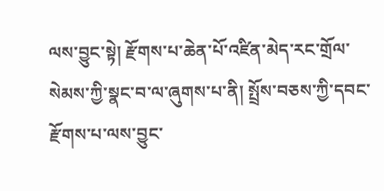ལས་བྱུང་སྟེ། རྫོགས་པ་ཆེན་པོ་འཛིན་མེད་རང་གྲོལ་སེམས་ཀྱི་སྣང་བ་ལ་ཞུགས་པ་ནི། སྤྲོས་བཅས་ཀྱི་དབང་རྫོགས་པ་ལས་བྱུང་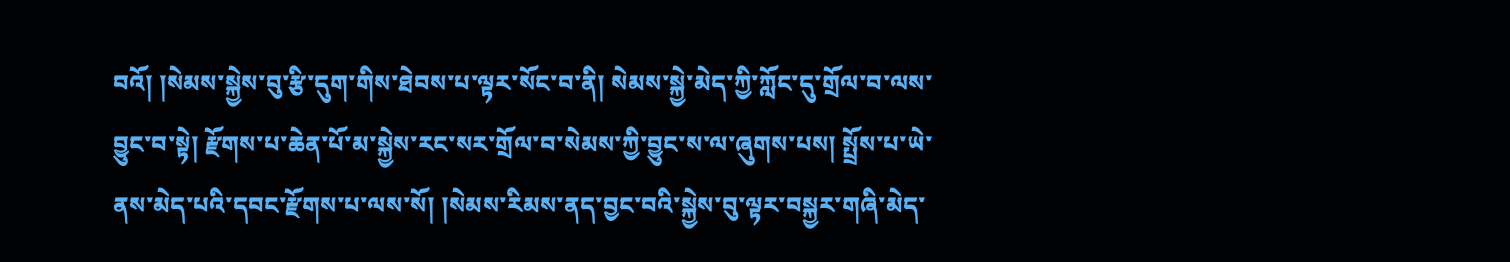བའོ། །སེམས་སྐྱེས་བུ་རྩི་དུག་གིས་ཐེབས་པ་ལྟར་སོང་བ་ནི། སེམས་སྐྱེ་མེད་ཀྱི་ཀློང་དུ་གྲོལ་བ་ལས་བྱུང་བ་སྟེ། རྫོགས་པ་ཆེན་པོ་མ་སྐྱེས་རང་སར་གྲོལ་བ་སེམས་ཀྱི་བྱུང་ས་ལ་ཞུགས་པས། སྤྲོས་པ་ཡེ་ནས་མེད་པའི་དབང་རྫོགས་པ་ལས་སོ། །སེམས་རིམས་ནད་བྱང་བའི་སྐྱེས་བུ་ལྟར་བསྐྱར་གཞི་མེད་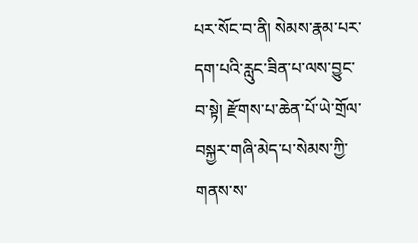པར་སོང་བ་ནི། སེམས་རྣམ་པར་དག་པའི་རླུང་ཟིན་པ་ལས་བྱུང་བ་སྟེ། རྫོགས་པ་ཆེན་པོ་ཡེ་གྲོལ་བསྐྱར་གཞི་མེད་པ་སེམས་ཀྱི་གནས་ས་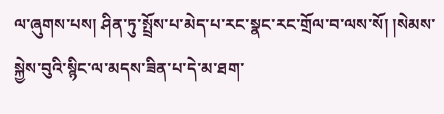ལ་ཞུགས་པས། ཤིན་ཏུ་སྤྲོས་པ་མེད་པ་རང་སྣང་རང་གྲོལ་བ་ལས་སོ། །སེམས་སྐྱེས་བུའི་སྙིང་ལ་མདས་ཟིན་པ་དེ་མ་ཐག་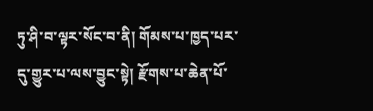ཏུ་ཤི་བ་ལྟར་སོང་བ་ནི། གོམས་པ་ཁྱད་པར་དུ་གྱུར་པ་ལས་བྱུང་སྟེ། རྫོགས་པ་ཆེན་པོ་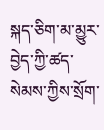སྐད་ཅིག་མ་མྱུར་བྱེད་ཀྱི་ཚད་སེམས་ཀྱིས་སྲོག་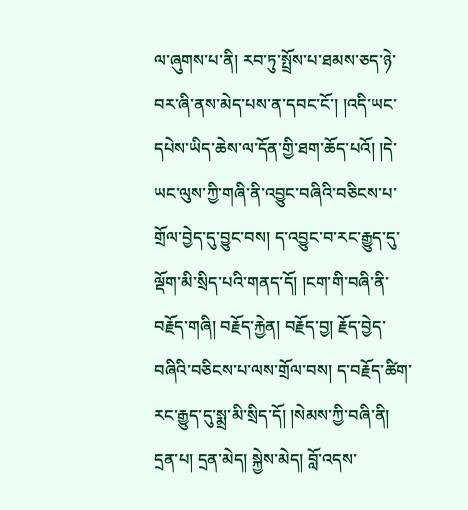ལ་ཞུགས་པ་ནི། རབ་ཏུ་སྤྲོས་པ་ཐམས་ཅད་ཉེ་བར་ཞི་ནས་མེད་པས་ན་དབང་ངོ་། །འདི་ཡང་དཔེས་ཡིད་ཆེས་ལ་དོན་གྱི་ཐག་ཆོད་པའོ། །དེ་ཡང་ལུས་ཀྱི་གཞི་ནི་འབྱུང་བཞིའི་བཅིངས་པ་གྲོལ་བྱེད་དུ་བྱུང་བས། ད་འབྱུང་བ་རང་རྒྱུད་དུ་ལྡོག་མི་སྲིད་པའི་གནད་དོ། །ངག་གི་བཞི་ནི་བརྗོད་གཞི། བརྗོད་རྐྱེན། བརྗོད་བྱ། རྗོད་བྱེད་བཞིའི་བཅིངས་པ་ལས་གྲོལ་བས། ད་བརྗོད་ཚིག་རང་རྒྱུད་དུ་སྨྲ་མི་སྲིད་དོ། །སེམས་ཀྱི་བཞི་ནི། དྲན་པ། དྲན་མེད། སྐྱེས་མེད། བློ་འདས་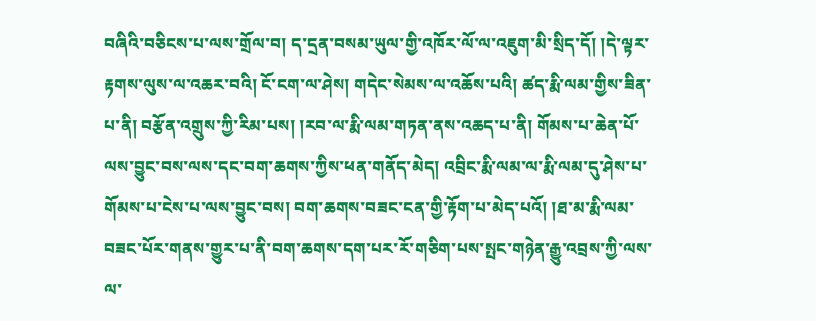བཞིའི་བཅིངས་པ་ལས་གྲོལ་བ། ད་དྲན་བསམ་ཡུལ་གྱི་འཁོར་ལོ་ལ་འཇུག་མི་སྲིད་དོ། །དེ་ལྟར་རྟགས་ལུས་ལ་འཆར་བའི། ངོ་ངག་ལ་ཤེས། གདེང་སེམས་ལ་འཆོས་པའི། ཚད་རྨི་ལམ་གྱིས་ཟིན་པ་ནི། བརྩོན་འགྲུས་ཀྱི་རིམ་པས། །རབ་ལ་རྨི་ལམ་གཏན་ནས་འཆད་པ་ནི། གོམས་པ་ཆེན་པོ་ལས་བྱུང་བས་ལས་དང་བག་ཆགས་ཀྱིས་ཕན་གནོད་མེད། འབྲིང་རྨི་ལམ་ལ་རྨི་ལམ་དུ་ཤེས་པ་གོམས་པ་ངེས་པ་ལས་བྱུང་བས། བག་ཆགས་བཟང་ངན་གྱི་རྟོག་པ་མེད་པའོ། །ཐ་མ་རྨི་ལམ་བཟང་པོར་གནས་གྱུར་པ་ནི་བག་ཆགས་དག་པར་རོ་གཅིག་པས་སྤང་གཉེན་རྒྱུ་འབྲས་ཀྱི་ལས་ལ་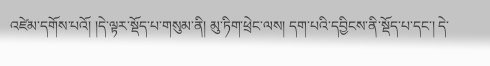འཛེམ་དགོས་པའོ། །དེ་ལྟར་སྡོད་པ་གསུམ་ནི། མུ་ཏིག་ཕྲེང་ལས། དག་པའི་དབྱིངས་ནི་སྡོད་པ་དང་། དེ་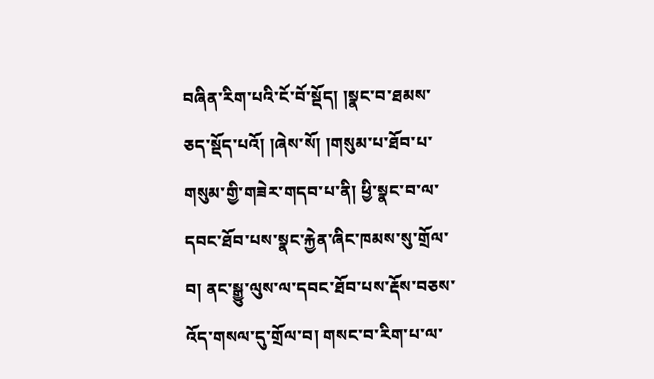བཞིན་རིག་པའི་ངོ་བོ་སྡོད། །སྣང་བ་ཐམས་ཅད་སྡོད་པའོ། །ཞེས་སོ། །གསུམ་པ་ཐོབ་པ་གསུམ་གྱི་གཟེར་གདབ་པ་ནི། ཕྱི་སྣང་བ་ལ་དབང་ཐོབ་པས་སྣང་རྐྱེན་ཞིང་ཁམས་སུ་གྲོལ་བ། ནང་སྒྱུ་ལུས་ལ་དབང་ཐོབ་པས་རྡོས་བཅས་འོད་གསལ་དུ་གྲོལ་བ། གསང་བ་རིག་པ་ལ་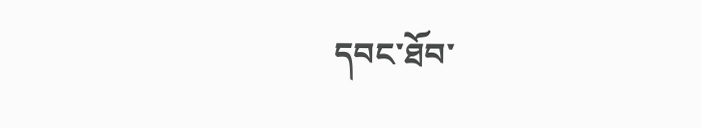དབང་ཐོབ་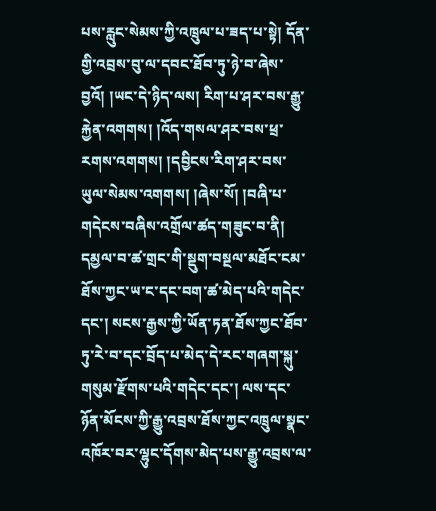པས་རླུང་སེམས་ཀྱི་འཁྲུལ་པ་ཟད་པ་སྟེ། དོན་གྱི་འབྲས་བུ་ལ་དབང་ཐོབ་ཏུ་ཉེ་བ་ཞེས་བྱའོ། །ཡང་དེ་ཉིད་ལས། རིག་པ་ཤར་བས་རྒྱུ་རྐྱེན་འགགས། །འོད་གསལ་ཤར་བས་ཕྲ་རགས་འགགས། །དབྱིངས་རིག་ཤར་བས་ཡུལ་སེམས་འགགས། །ཞེས་སོ། །བཞི་པ་གདེངས་བཞིས་འགྲོལ་ཚད་གཟུང་བ་ནི། དམྱལ་བ་ཚ་གྲང་གི་སྡུག་བསྔལ་མཐོང་ངམ་ཐོས་ཀྱང་ཡ་ང་དང་བག་ཚ་མེད་པའི་གདེང་དང་། སངས་རྒྱས་ཀྱི་ཡོན་ཏན་ཐོས་ཀྱང་ཐོབ་ཏུ་རེ་བ་དང་བྲོད་པ་མེད་དེ་རང་གཞག་སྐུ་གསུམ་རྫོགས་པའི་གདེང་དང་། ལས་དང་ཉོན་མོངས་ཀྱི་རྒྱུ་འབྲས་ཐོས་ཀྱང་འཁྲུལ་སྣང་འཁོར་བར་ལྷུང་དོགས་མེད་པས་རྒྱུ་འབྲས་ལ་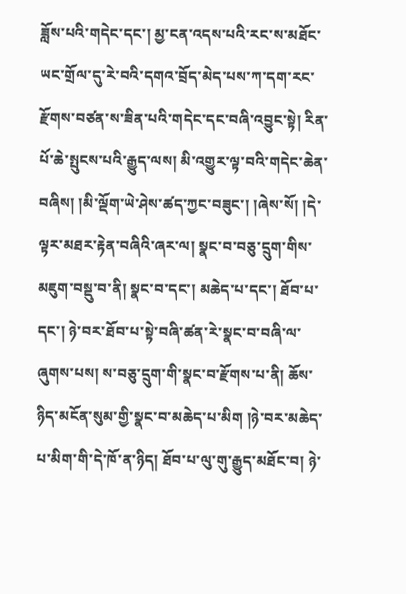ཟློས་པའི་གདེང་དང་། མྱ་ངན་འདས་པའི་རང་ས་མཐོང་ཡང་གྲོལ་དུ་རེ་བའི་དགའ་བྲོད་མེད་པས་ཀ་དག་རང་རྫོགས་བཙན་ས་ཟིན་པའི་གདེང་དང་བཞི་འབྱུང་སྟེ། རིན་པོ་ཆེ་སྤུངས་པའི་རྒྱུད་ལས། མི་འགྱུར་ལྟ་བའི་གདེང་ཆེན་བཞིས། །མི་ལྡོག་ཡེ་ཤེས་ཚད་ཀྱང་བཟུང་། །ཞེས་སོ། །དེ་ལྟར་མཐར་རྟེན་བཞིའི་ཞར་ལ། སྣང་བ་བཅུ་དྲུག་གིས་མཇུག་བསྡུ་བ་ནི། སྣང་བ་དང་། མཆེད་པ་དང་། ཐོབ་པ་དང་། ཉེ་བར་ཐོབ་པ་སྟེ་བཞི་ཚན་རེ་སྣང་བ་བཞི་ལ་ཞུགས་པས། ས་བཅུ་དྲུག་གི་སྣང་བ་རྫོགས་པ་ནི། ཆོས་ཉིད་མངོན་སུམ་གྱི་སྣང་བ་མཆེད་པ་མིག །ཉེ་བར་མཆེད་པ་མིག་གི་དེ་ཁོ་ན་ཉིད། ཐོབ་པ་ལུ་གུ་རྒྱུད་མཐོང་བ། ཉེ་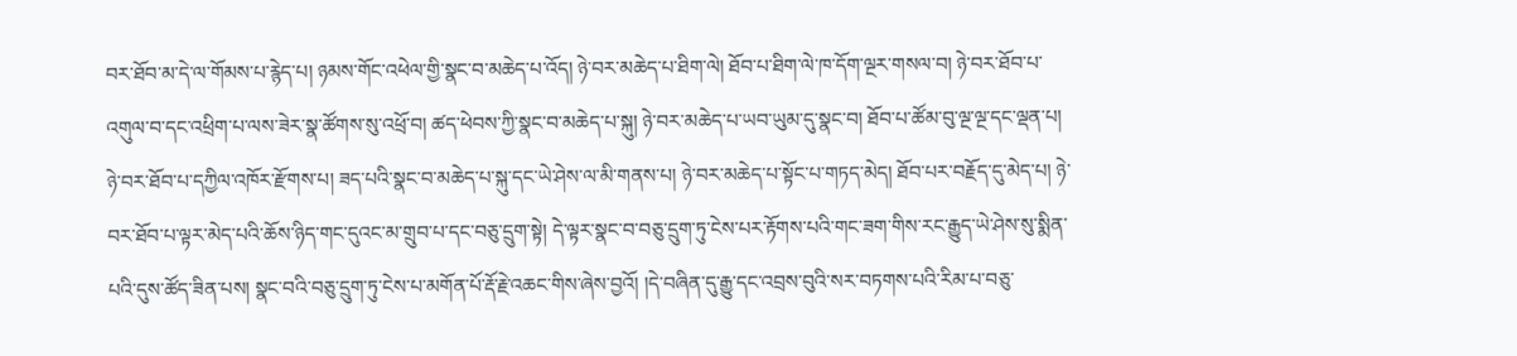བར་ཐོབ་མ་དེ་ལ་གོམས་པ་རྙེད་པ། ཉམས་གོང་འཕེལ་གྱི་སྣང་བ་མཆེད་པ་འོད། ཉེ་བར་མཆེད་པ་ཐིག་ལེ། ཐོབ་པ་ཐིག་ལེ་ཁ་དོག་ལྔར་གསལ་བ། ཉེ་བར་ཐོབ་པ་འགུལ་བ་དང་འཕྲིག་པ་ལས་ཟེར་སྣ་ཚོགས་སུ་འཕྲོ་བ། ཚད་ཕེབས་ཀྱི་སྣང་བ་མཆེད་པ་སྐུ། ཉེ་བར་མཆེད་པ་ཡབ་ཡུམ་དུ་སྣང་བ། ཐོབ་པ་ཚོམ་བུ་ལྔ་ལྔ་དང་ལྡན་པ། ཉེ་བར་ཐོབ་པ་དཀྱིལ་འཁོར་རྫོགས་པ། ཟད་པའི་སྣང་བ་མཆེད་པ་སྐུ་དང་ཡེ་ཤེས་ལ་མི་གནས་པ། ཉེ་བར་མཆེད་པ་སྟོང་པ་གཏད་མེད། ཐོབ་པར་བརྗོད་དུ་མེད་པ། ཉེ་བར་ཐོབ་པ་ལྟར་མེད་པའི་ཆོས་ཉིད་གང་དུའང་མ་གྲུབ་པ་དང་བཅུ་དྲུག་སྟེ། དེ་ལྟར་སྣང་བ་བཅུ་དྲུག་ཏུ་ངེས་པར་རྟོགས་པའི་གང་ཟག་གིས་རང་རྒྱུད་ཡེ་ཤེས་སུ་སྨིན་པའི་དུས་ཚོད་ཟིན་པས། སྣང་བའི་བཅུ་དྲུག་ཏུ་ངེས་པ་མགོན་པོ་རྡོ་རྗེ་འཆང་གིས་ཞེས་བྱའོ། །དེ་བཞིན་དུ་རྒྱུ་དང་འབྲས་བུའི་སར་བཏགས་པའི་རིམ་པ་བཅུ་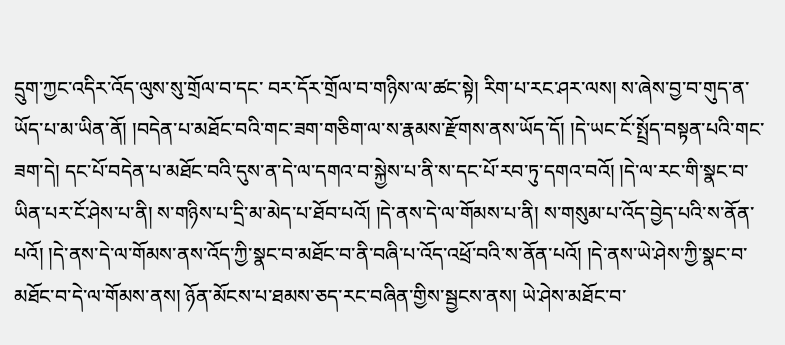དྲུག་ཀྱང་འདིར་འོད་ལུས་སུ་གྲོལ་བ་དང་ བར་དོར་གྲོལ་བ་གཉིས་ལ་ཚང་སྟེ། རིག་པ་རང་ཤར་ལས། ས་ཞེས་བྱ་བ་གུད་ན་ཡོད་པ་མ་ཡིན་ནོ། །བདེན་པ་མཐོང་བའི་གང་ཟག་གཅིག་ལ་ས་རྣམས་རྫོགས་ནས་ཡོད་དོ། །དེ་ཡང་ངོ་སྤྲོད་བསྟན་པའི་གང་ཟག་དེ། དང་པོ་བདེན་པ་མཐོང་བའི་དུས་ན་དེ་ལ་དགའ་བ་སྐྱེས་པ་ནི་ས་དང་པོ་རབ་ཏུ་དགའ་བའོ། །དེ་ལ་རང་གི་སྣང་བ་ཡིན་པར་ངོ་ཤེས་པ་ནི། ས་གཉིས་པ་དྲི་མ་མེད་པ་ཐོབ་པའོ། །དེ་ནས་དེ་ལ་གོམས་པ་ནི། ས་གསུམ་པ་འོད་བྱེད་པའི་ས་ནོན་པའོ། །དེ་ནས་དེ་ལ་གོམས་ནས་འོད་ཀྱི་སྣང་བ་མཐོང་བ་ནི་བཞི་པ་འོད་འཕྲོ་བའི་ས་ནོན་པའོ། །དེ་ནས་ཡེ་ཤེས་ཀྱི་སྣང་བ་མཐོང་བ་དེ་ལ་གོམས་ནས། ཉོན་མོངས་པ་ཐམས་ཅད་རང་བཞིན་གྱིས་སྦྱངས་ནས། ཡེ་ཤེས་མཐོང་བ་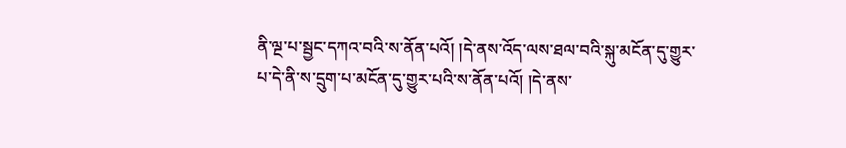ནི་ལྔ་པ་སྦྱང་དཀའ་བའི་ས་ནོན་པའོ། །དེ་ནས་འོད་ལས་ཐལ་བའི་སྐུ་མངོན་དུ་གྱུར་པ་དེ་ནི་ས་དྲུག་པ་མངོན་དུ་གྱུར་པའི་ས་ནོན་པའོ། །དེ་ནས་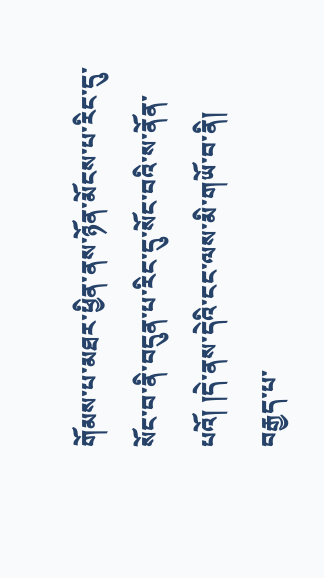གོམས་པ་མཐར་ཕྱིན་ནས་ཉོན་མོངས་པ་རིང་དུ་སོང་བ་ནི་བདུན་པ་རིང་དུ་སོང་བའི་ས་ནོན་པའོ། །དེ་ནས་དེའི་ངང་ལས་མི་གཡོ་བ་ནི། བརྒྱད་པ་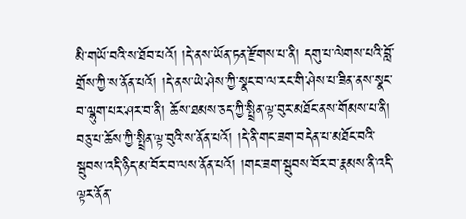མི་གཡོ་བའི་ས་ཐོབ་པའོ། །དེ་ནས་ཡོན་ཏན་རྫོགས་པ་ནི། དགུ་པ་ལེགས་པའི་བློ་གྲོས་ཀྱི་ས་ནོན་པའོ། །དེ་ནས་ཡེ་ཤེས་ཀྱི་སྣང་བ་ལ་རང་གི་ཤེས་པ་ཟིན་ནས་སྣང་བ་ལྷུག་པར་ཤར་བ་ནི། ཆོས་ཐམས་ཅད་ཀྱི་སྤྲིན་ལྟ་བུར་མཐོང་ནས་གོམས་པ་ནི། བཅུ་པ་ཆོས་ཀྱི་སྤྲིན་ལྟ་བུའི་ས་ནོན་པའོ། །དེ་ནི་གང་ཟག་བདེན་པ་མཐོང་བའི་སྦུབས་འདི་ཉིད་མ་བོར་བ་ལས་ནོན་པའོ། །གང་ཟག་སྦུབས་བོར་བ་རྣམས་ནི་འདི་ལྟར་ནོན་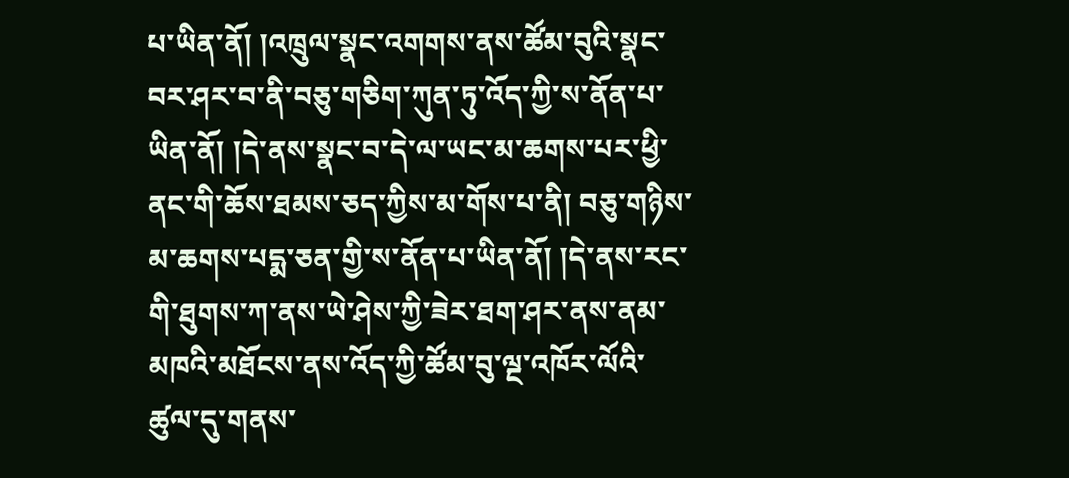པ་ཡིན་ནོ། །འཁྲུལ་སྣང་འགགས་ནས་ཚོམ་བུའི་སྣང་བར་ཤར་བ་ནི་བཅུ་གཅིག་ཀུན་ཏུ་འོད་ཀྱི་ས་ནོན་པ་ཡིན་ནོ། །དེ་ནས་སྣང་བ་དེ་ལ་ཡང་མ་ཆགས་པར་ཕྱི་ནང་གི་ཆོས་ཐམས་ཅད་ཀྱིས་མ་གོས་པ་ནི། བཅུ་གཉིས་མ་ཆགས་པདྨ་ཅན་གྱི་ས་ནོན་པ་ཡིན་ནོ། །དེ་ནས་རང་གི་ཐུགས་ཀ་ནས་ཡེ་ཤེས་ཀྱི་ཟེར་ཐག་ཤར་ནས་ནམ་མཁའི་མཐོངས་ནས་འོད་ཀྱི་ཚོམ་བུ་ལྔ་འཁོར་ལོའི་ཚུལ་དུ་གནས་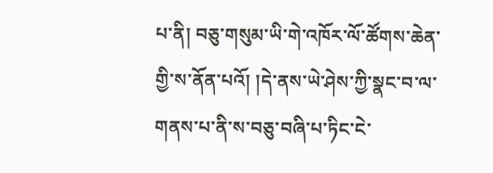པ་ནི། བཅུ་གསུམ་ཡི་གེ་འཁོར་ལོ་ཚོགས་ཆེན་གྱི་ས་ནོན་པའོ། །དེ་ནས་ཡེ་ཤེས་ཀྱི་སྣང་བ་ལ་གནས་པ་ནི་ས་བཅུ་བཞི་པ་ཏིང་ངེ་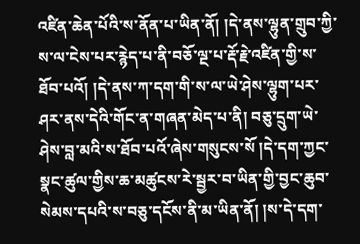འཛིན་ཆེན་པོའི་ས་ནོན་པ་ཡིན་ནོ། །དེ་ནས་ལྷུན་གྲུབ་ཀྱི་ས་ལ་ངེས་པར་རྙེད་པ་ནི་བཅོ་ལྔ་པ་རྡོ་རྗེ་འཛིན་གྱི་ས་ཐོབ་པའོ། །དེ་ནས་ཀ་དག་གི་ས་ལ་ཡེ་ཤེས་ལྷུག་པར་ཤར་ནས་དེའི་གོང་ན་གཞན་མེད་པ་ནི། བཅུ་དྲུག་ཡེ་ཤེས་བླ་མའི་ས་ཐོབ་པའོ་ཞེས་གསུངས་སོ །དེ་དག་ཀྱང་སྣང་ཚུལ་གྱིས་ཆ་མཚུངས་རེ་སྦྱར་བ་ཡིན་གྱི་བྱང་ཆུབ་སེམས་དཔའི་ས་བཅུ་དངོས་ནི་མ་ཡིན་ནོ། །ས་དེ་དག་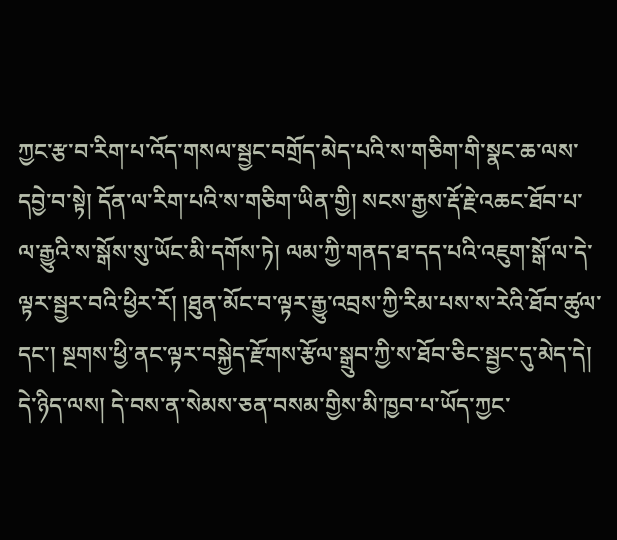ཀྱང་རྩ་བ་རིག་པ་འོད་གསལ་སྦྱང་བགྲོད་མེད་པའི་ས་གཅིག་གི་སྣང་ཆ་ལས་དབྱེ་བ་སྟེ། དོན་ལ་རིག་པའི་ས་གཅིག་ཡིན་གྱི། སངས་རྒྱས་རྡོ་རྗེ་འཆང་ཐོབ་པ་ལ་རྒྱུའི་ས་སྒོས་སུ་ཡོང་མི་དགོས་ཏེ། ལམ་ཀྱི་གནད་ཐ་དད་པའི་འཇུག་སྒོ་ལ་དེ་ལྟར་སྦྱར་བའི་ཕྱིར་རོ། །ཐུན་མོང་བ་ལྟར་རྒྱུ་འབྲས་ཀྱི་རིམ་པས་ས་རེའི་ཐོབ་ཚུལ་དང་། སྔགས་ཕྱི་ནང་ལྟར་བསྐྱེད་རྫོགས་རྩོལ་སྒྲུབ་ཀྱི་ས་ཐོབ་ཅིང་སྦྱང་དུ་མེད་དེ། དེ་ཉིད་ལས། དེ་བས་ན་སེམས་ཅན་བསམ་གྱིས་མི་ཁྱབ་པ་ཡོད་ཀྱང་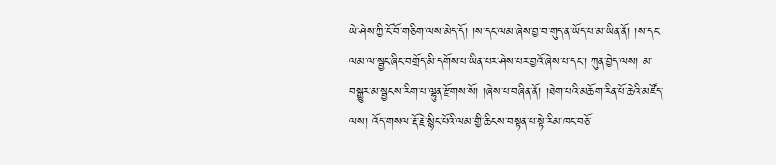ཡེ་ཤེས་ཀྱི་ངོ་བོ་གཅིག་ལས་མེད་དོ། །ས་དང་ལམ་ཞེས་བྱ་བ་གུད་ན་ཡོད་པ་མ་ཡིན་ནོ། །ས་དང་ལམ་ལ་སྦྱང་ཞིང་བགྲོད་མི་དགོས་པ་ཡིན་པར་ཤེས་པར་བྱའོ་ཞེས་པ་དང་། ཀུན་བྱེད་ལས། མ་བསྒྱུར་མ་སྦྱངས་རིག་པ་ལྷུན་རྫོགས་སོ། །ཞེས་པ་བཞིན་ནོ། །ཐེག་པའི་མཆོག་རིན་པོ་ཆེའི་མཛོད་ལས། འོད་གསལ་རྡོ་རྗེ་སྙིང་པོའི་ལམ་གྱི་ཆིངས་བསྟན་པ་སྟེ་རིམ་ཁང་བཅོ་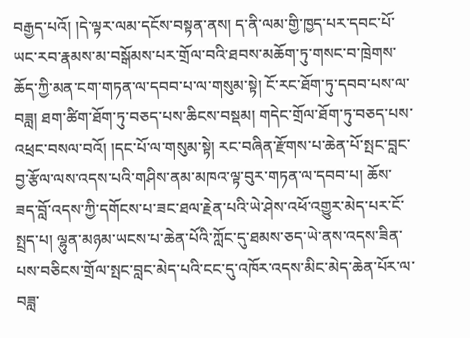བརྒྱད་པའོ། །དེ་ལྟར་ལམ་དངོས་བསྟན་ནས། ད་ནི་ལམ་གྱི་ཁྱད་པར་དབང་པོ་ཡང་རབ་རྣམས་མ་བསྒོམས་པར་གྲོལ་བའི་ཐབས་མཆོག་ཏུ་གསང་བ་ཁྲེགས་ཆོད་ཀྱི་མན་ངག་གཏན་ལ་དབབ་པ་ལ་གསུམ་སྟེ། ངོ་རང་ཐོག་ཏུ་དབབ་པས་ལ་བཟླ། ཐག་ཚིག་ཐོག་ཏུ་བཅད་པས་ཆིངས་བསྡམ། གདེང་གྲོལ་ཐོག་ཏུ་བཅད་པས་འཕྲང་བསལ་བའོ། །དང་པོ་ལ་གསུམ་སྟེ། རང་བཞིན་རྫོགས་པ་ཆེན་པོ་སྤང་བླང་བྱ་རྩོལ་ལས་འདས་པའི་གཤིས་ནམ་མཁའ་ལྟ་བུར་གཏན་ལ་དབབ་པ། ཆོས་ཟད་བློ་འདས་ཀྱི་དགོངས་པ་ཟང་ཐལ་རྗེན་པའི་ཡེ་ཤེས་འཕོ་འགྱུར་མེད་པར་ངོ་སྤྲད་པ། ལྷུན་མཉམ་ཡངས་པ་ཆེན་པོའི་ཀློང་དུ་ཐམས་ཅད་ཡེ་ནས་འདས་ཟིན་པས་བཅིངས་གྲོལ་སྤང་བླང་མེད་པའི་ངང་དུ་འཁོར་འདས་མིང་མེད་ཆེན་པོར་ལ་བཟླ་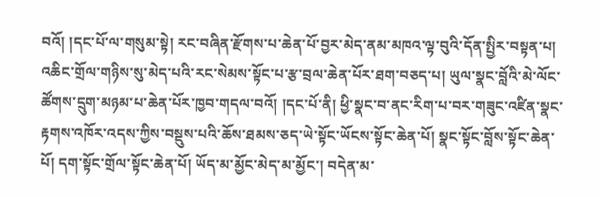བའོ། །དང་པོ་ལ་གསུམ་སྟེ། རང་བཞིན་རྫོགས་པ་ཆེན་པོ་བྱར་མེད་ནམ་མཁའ་ལྟ་བུའི་དོན་སྤྱིར་བསྟན་པ། འཆིང་གྲོལ་གཉིས་སུ་མེད་པའི་རང་སེམས་སྟོང་པ་རྩ་བྲལ་ཆེན་པོར་ཐག་བཅད་པ། ཡུལ་སྣང་བློའི་མེ་ལོང་ཚོགས་དྲུག་མཉམ་པ་ཆེན་པོར་ཁྱབ་གདལ་བའོ། །དང་པོ་ནི། ཕྱི་སྣང་བ་ནང་རིག་པ་བར་གཟུང་འཛིན་སྣང་རྟགས་འཁོར་འདས་ཀྱིས་བསྡུས་པའི་ཆོས་ཐམས་ཅད་ཡེ་སྟོང་ཡོངས་སྟོང་ཆེན་པོ། སྣང་སྟོང་བློས་སྟོང་ཆེན་པོ། དག་སྟོང་གྲོལ་སྟོང་ཆེན་པོ། ཡོད་མ་མྱོང་མེད་མ་མྱོང་། བདེན་མ་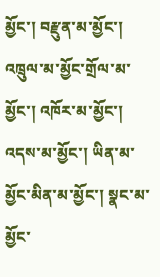མྱོང་། བརྫུན་མ་མྱོང་། འཁྲུལ་མ་མྱོང་གྲོལ་མ་མྱོང་། འཁོར་མ་མྱོང་། འདས་མ་མྱོང་། ཡིན་མ་མྱོང་མིན་མ་མྱོང་། སྣང་མ་མྱོང་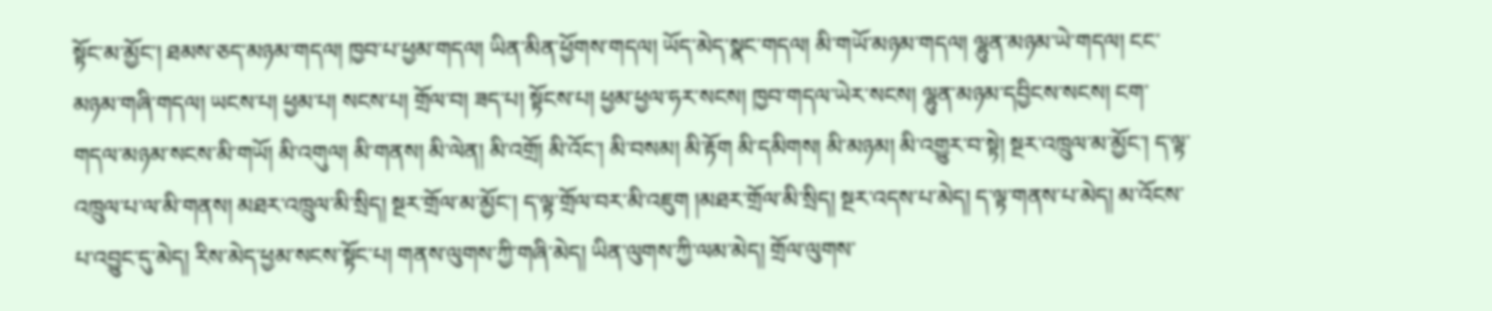སྟོང་མ་མྱོང་། ཐམས་ཅད་མཉམ་གདལ། ཁྱབ་པ་ཕྱམ་གདལ། ཡིན་མིན་ཕྱོགས་གདལ། ཡོད་མེད་སྣང་གདལ། མི་གཡོ་མཉམ་གདལ། ལྷུན་མཉམ་ཡེ་གདལ། ངང་མཉམ་གཞི་གདལ། ཡངས་པ། ཕྱམ་པ། སངས་པ། གྲོལ་བ། ཟད་པ། སྟོངས་པ། ཕྱམ་ཕྱལ་ཧར་སངས། ཁྱབ་གདལ་ཡེར་སངས། ལྷུན་མཉམ་དབྱིངས་སངས། ངག་གདལ་མཉམ་སངས་མི་གཡོ། མི་འགུལ། མི་གནས། མི་ལེན། མི་འགྲོ། མི་འོང་། མི་བསམ། མི་རྟོག མི་དམིགས། མི་མཉམ། མི་འགྱུར་བ་སྟེ། སྔར་འཁྲུལ་མ་མྱོང་། ད་ལྟ་འཁྲུལ་པ་ལ་མི་གནས། མཐར་འཁྲུལ་མི་སྲིད། སྔར་གྲོལ་མ་མྱོང་། ད་ལྟ་གྲོལ་བར་མི་འཇུག །མཐར་གྲོལ་མི་སྲིད། སྔར་འདས་པ་མེད། ད་ལྟ་གནས་པ་མེད། མ་འོངས་པ་འབྱུང་དུ་མེད། རིས་མེད་ཕྱམ་སངས་སྟོང་པ། གནས་ལུགས་ཀྱི་གཞི་མེད། ཡིན་ལུགས་ཀྱི་ལམ་མེད། གྲོལ་ལུགས་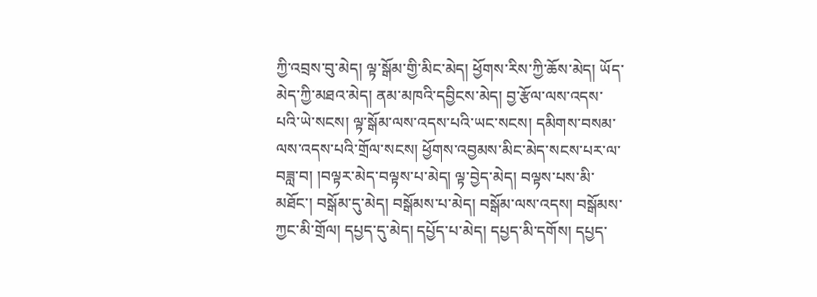ཀྱི་འབྲས་བུ་མེད། ལྟ་སྒོམ་གྱི་མིང་མེད། ཕྱོགས་རིས་ཀྱི་ཆོས་མེད། ཡོད་མེད་ཀྱི་མཐའ་མེད། ནམ་མཁའི་དབྱིངས་མེད། བྱ་རྩོལ་ལས་འདས་པའི་ཡེ་སངས། ལྟ་སྒོམ་ལས་འདས་པའི་ཡང་སངས། དམིགས་བསམ་ལས་འདས་པའི་གྲོལ་སངས། ཕྱོགས་འབྱམས་མིང་མེད་སངས་པར་ལ་བཟླ་བ། །བལྟར་མེད་བལྟས་པ་མེད། ལྟ་བྱེད་མེད། བལྟས་པས་མི་མཐོང་། བསྒོམ་དུ་མེད། བསྒོམས་པ་མེད། བསྒོམ་ལས་འདས། བསྒོམས་ཀྱང་མི་གྲོལ། དཔྱད་དུ་མེད། དཔྱོད་པ་མེད། དཔྱད་མི་དགོས། དཔྱད་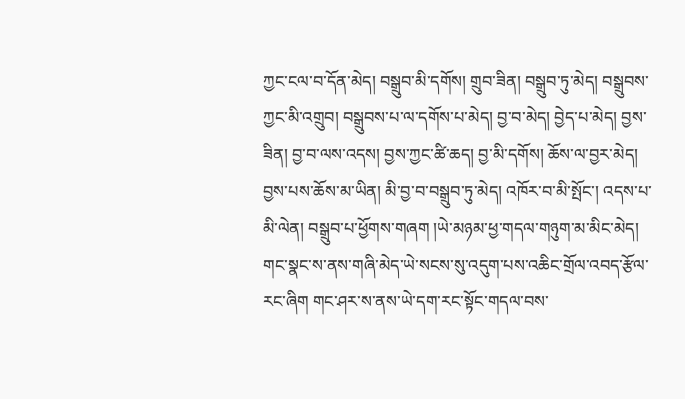ཀྱང་ངལ་བ་དོན་མེད། བསྒྲུབ་མི་དགོས། གྲུབ་ཟིན། བསྒྲུབ་ཏུ་མེད། བསྒྲུབས་ཀྱང་མི་འགྲུབ། བསྒྲུབས་པ་ལ་དགོས་པ་མེད། བྱ་བ་མེད། བྱེད་པ་མེད། བྱས་ཟིན། བྱ་བ་ལས་འདས། བྱས་ཀྱང་ཚི་ཆད། བྱ་མི་དགོས། ཆོས་ལ་བྱར་མེད། བྱས་པས་ཆོས་མ་ཡིན། མི་བྱ་བ་བསྒྲུབ་ཏུ་མེད། འཁོར་བ་མི་སྤོང་། འདས་པ་མི་ལེན། བསྒྲུབ་པ་ཕྱོགས་གཞག །ཡེ་མཉམ་ཕྱ་གདལ་གཉུག་མ་མིང་མེད། གང་སྣང་ས་ནས་གཞི་མེད་ཡེ་སངས་སུ་འདུག་པས་འཆིང་གྲོལ་འབད་རྩོལ་རང་ཞིག གང་ཤར་ས་ནས་ཡེ་དག་རང་སྟོང་གདལ་བས་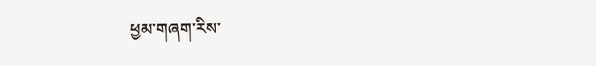ཕྱམ་གཞག་རིས་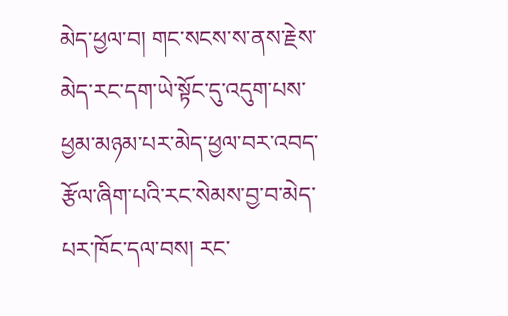མེད་ཕྱལ་བ། གང་སངས་ས་ནས་རྗེས་མེད་རང་དག་ཡེ་སྟོང་དུ་འདུག་པས་ཕྱམ་མཉམ་པར་མེད་ཕྱལ་བར་འབད་རྩོལ་ཞིག་པའི་རང་སེམས་བྱ་བ་མེད་པར་ཁོང་དལ་བས། རང་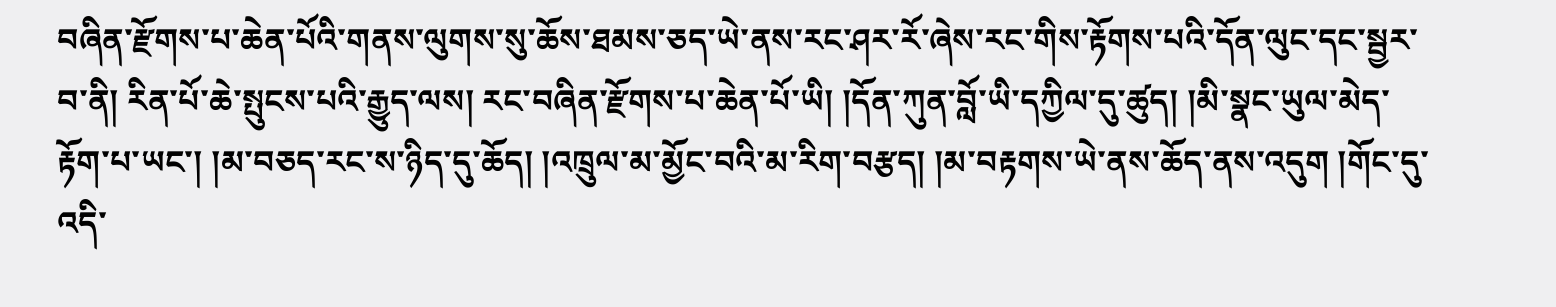བཞིན་རྫོགས་པ་ཆེན་པོའི་གནས་ལུགས་སུ་ཆོས་ཐམས་ཅད་ཡེ་ནས་རང་ཤར་རོ་ཞེས་རང་གིས་རྟོགས་པའི་དོན་ལུང་དང་སྦྱར་བ་ནི། རིན་པོ་ཆེ་སྤུངས་པའི་རྒྱུད་ལས། རང་བཞིན་རྫོགས་པ་ཆེན་པོ་ཡི། །དོན་ཀུན་བློ་ཡི་དཀྱིལ་དུ་ཚུད། །མི་སྣང་ཡུལ་མེད་རྟོག་པ་ཡང་། །མ་བཅད་རང་ས་ཉིད་དུ་ཆོད། །འཁྲུལ་མ་མྱོང་བའི་མ་རིག་བརྩད། །མ་བརྟགས་ཡེ་ནས་ཆོད་ནས་འདུག །གོང་དུ་འདི་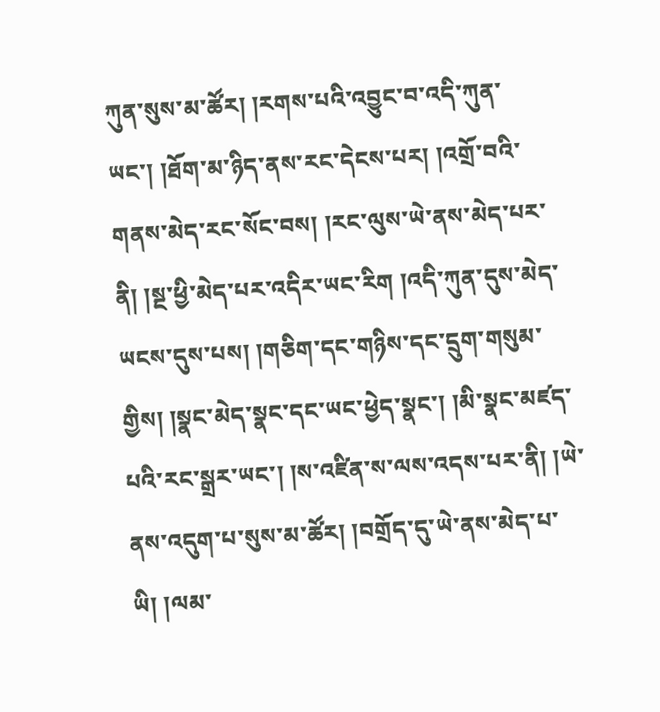ཀུན་སུས་མ་ཚོར། །རགས་པའི་འབྱུང་བ་འདི་ཀུན་ཡང་། །ཐོག་མ་ཉིད་ནས་རང་དེངས་པར། །འགྲོ་བའི་གནས་མེད་རང་སོང་བས། །རང་ལུས་ཡེ་ནས་མེད་པར་ནི། །སྔ་ཕྱི་མེད་པར་འདིར་ཡང་རིག །འདི་ཀུན་དུས་མེད་ཡངས་དུས་པས། །གཅིག་དང་གཉིས་དང་དྲུག་གསུམ་གྱིས། །སྣང་མེད་སྣང་དང་ཡང་ཕྱེད་སྣང་། །མི་སྣང་མཛད་པའི་རང་སྒྲར་ཡང་། །ས་འཛིན་ས་ལས་འདས་པར་ནི། །ཡེ་ནས་འདུག་པ་སུས་མ་ཚོར། །བགྲོད་དུ་ཡེ་ནས་མེད་པ་ཡི། །ལམ་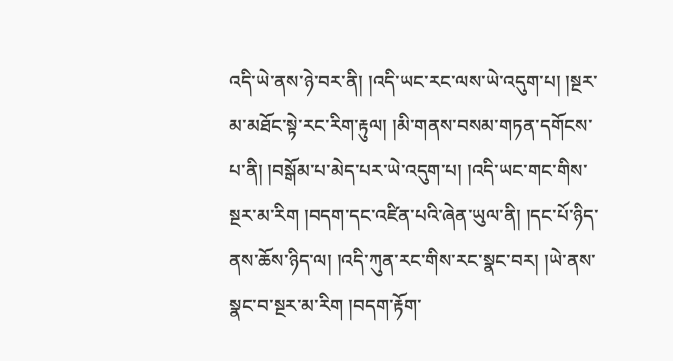འདི་ཡེ་ནས་ཉེ་བར་ནི། །འདི་ཡང་རང་ལས་ཡེ་འདུག་པ། །སྔར་མ་མཐོང་སྟེ་རང་རིག་རྟུལ། །མི་གནས་བསམ་གཏན་དགོངས་པ་ནི། །བསྒོམ་པ་མེད་པར་ཡེ་འདུག་པ། །འདི་ཡང་གང་གིས་སྔར་མ་རིག །བདག་དང་འཛིན་པའི་ཞེན་ཡུལ་ནི། །དང་པོ་ཉིད་ནས་ཆོས་ཉིད་ལ། །འདི་ཀུན་རང་གིས་རང་སྣང་བར། །ཡེ་ནས་སྣང་བ་སྔར་མ་རིག །བདག་རྟོག་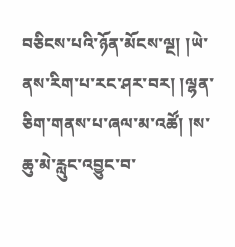བཅིངས་པའི་ཉོན་མོངས་ལྔ། །ཡེ་ནས་རིག་པ་རང་ཤར་བར། །ལྷན་ཅིག་གནས་པ་ཞལ་མ་འཚོ། །ས་ཆུ་མེ་རླུང་འབྱུང་བ་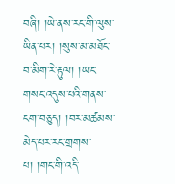བཞི། །ཡེ་ནས་རང་གི་ལུས་ཡིན་པར། །སུས་མ་མཐོང་བ་མིག་རེ་རྟུལ། །ཡང་གསང་འདུས་པའི་གནས་ངག་བཅུད། །བར་མཚམས་མེད་པར་རང་གྲགས་པ། །གང་གི་འདི་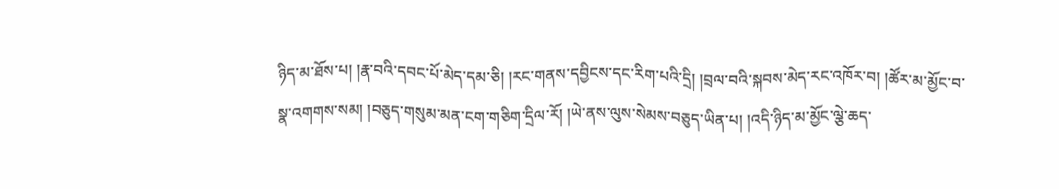ཉིད་མ་ཐོས་པ། །རྣ་བའི་དབང་པོ་མེད་དམ་ཅི། །རང་གནས་དབྱིངས་དང་རིག་པའི་དྲི། །བྲལ་བའི་སྐབས་མེད་རང་འཁོར་བ། །ཚོར་མ་མྱོང་བ་སྣ་འགགས་སམ། །བཅུད་གསུམ་མན་ངག་གཅིག་དྲིལ་རོ། །ཡེ་ནས་ལུས་སེམས་བཅུད་ཡིན་པ། །འདི་ཉིད་མ་མྱོང་ལྕེ་ཆད་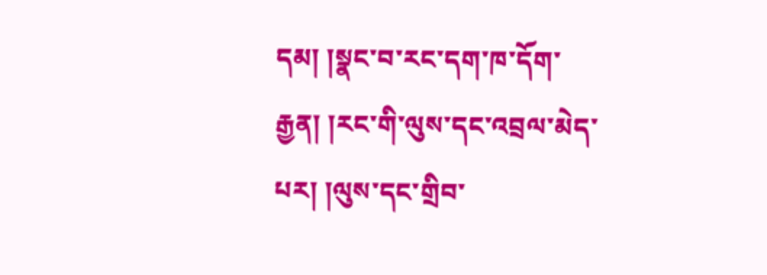དམ། །སྣང་བ་རང་དག་ཁ་དོག་རྒྱན། །རང་གི་ལུས་དང་འབྲལ་མེད་པར། །ལུས་དང་གྲིབ་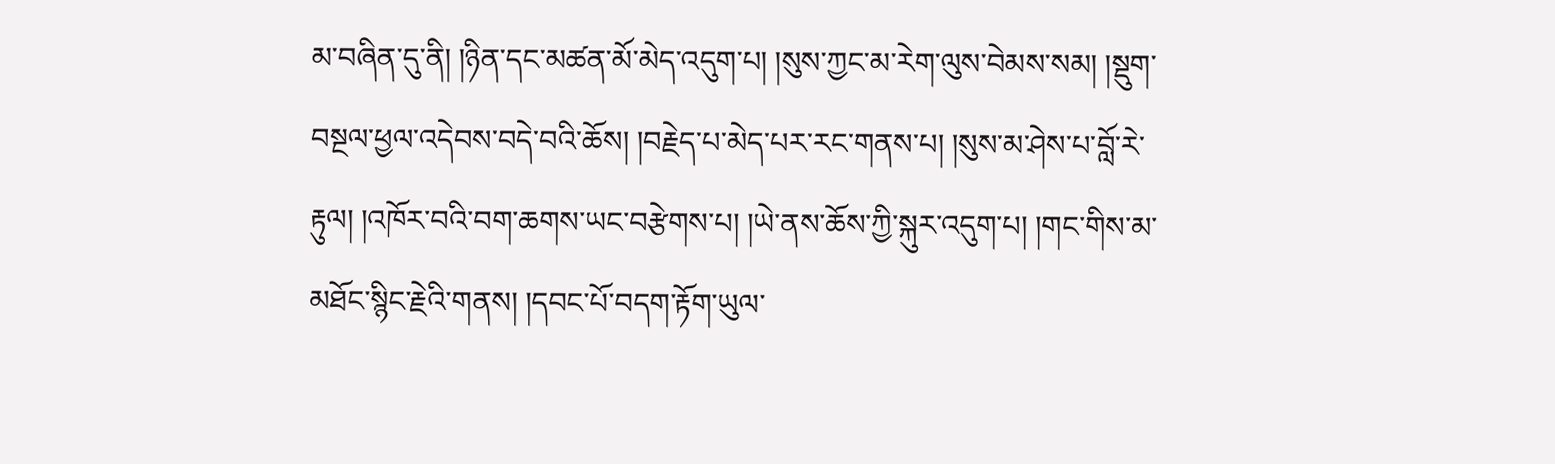མ་བཞིན་དུ་ནི། །ཉིན་དང་མཚན་མོ་མེད་འདུག་པ། །སུས་ཀྱང་མ་རེག་ལུས་བེམས་སམ། །སྡུག་བསྔལ་ཕྱལ་འདེབས་བདེ་བའི་ཆོས། །བརྗེད་པ་མེད་པར་རང་གནས་པ། །སུས་མ་ཤེས་པ་བློ་རེ་རྟུལ། །འཁོར་བའི་བག་ཆགས་ཡང་བརྩེགས་པ། །ཡེ་ནས་ཆོས་ཀྱི་སྐུར་འདུག་པ། །གང་གིས་མ་མཐོང་སྙིང་རྗེའི་གནས། །དབང་པོ་བདག་རྟོག་ཡུལ་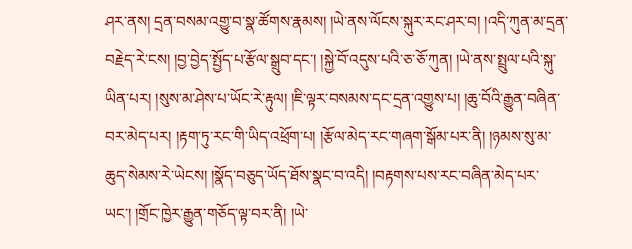ཤར་ནས། དྲན་བསམ་འགྱུ་བ་སྣ་ཚོགས་རྣམས། །ཡེ་ནས་ལོངས་སྐུར་རང་ཤར་བ། །འདི་ཀུན་མ་དྲན་བརྗེད་རེ་ངས། །བྱ་བྱེད་སྤྱོད་པ་རྩོལ་སྒྲུབ་དང་། །སྐྱེ་བོ་འདུས་པའི་ཅ་ཅོ་ཀུན། །ཡེ་ནས་སྤྲུལ་པའི་སྐུ་ཡིན་པར། །སུས་མ་ཤེས་པ་ཡོང་རེ་རྟུལ། །ཇི་ལྟར་བསམས་དང་དྲན་འགྱུས་པ། །ཆུ་བོའི་རྒྱུན་བཞིན་བར་མེད་པར། །རྟག་ཏུ་རང་གི་ཡིད་འཕྲོག་པ། །རྩོལ་མེད་རང་གཞག་སྒོམ་པར་ནི། །ཉམས་སུ་མ་ཆུད་སེམས་རེ་ཡེངས། །སྣོད་བཅུད་ཡོད་ཐོས་སྣང་བ་འདི། །བརྟགས་པས་རང་བཞིན་མེད་པར་ཡང་། །གྲོང་ཁྱེར་རྒྱུན་གཅོད་ལྟ་བར་ནི། །ཡེ་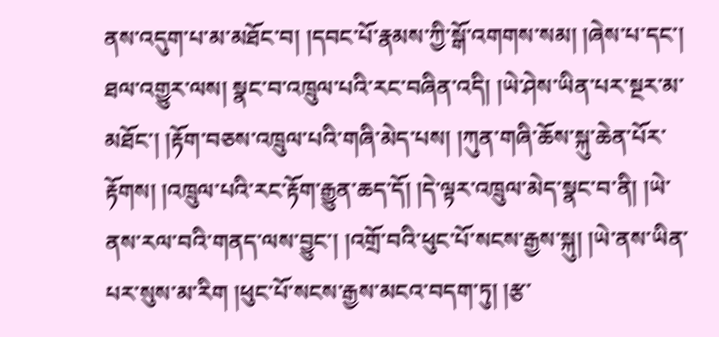ནས་འདུག་པ་མ་མཐོང་བ། །དབང་པོ་རྣམས་ཀྱི་སྒོ་འགགས་སམ། །ཞེས་པ་དང་། ཐལ་འགྱུར་ལས། སྣང་བ་འཁྲུལ་པའི་རང་བཞིན་འདི། །ཡེ་ཤེས་ཡིན་པར་སྔར་མ་མཐོང་། །རྟོག་བཅས་འཁྲུལ་པའི་གཞི་མེད་པས། །ཀུན་གཞི་ཆོས་སྐུ་ཆེན་པོར་རྟོགས། །འཁྲུལ་པའི་རང་རྟོག་རྒྱུན་ཆད་དོ། །དེ་ལྟར་འཁྲུལ་མེད་སྣང་བ་ནི། །ཡེ་ནས་རལ་བའི་གནད་ལས་བྱུང་། །འགྲོ་བའི་ཕུང་པོ་སངས་རྒྱས་སྐུ། །ཡེ་ནས་ཡིན་པར་སུས་མ་རིག །ཕུང་པོ་སངས་རྒྱས་མངའ་བདག་ཏུ། །རྩ་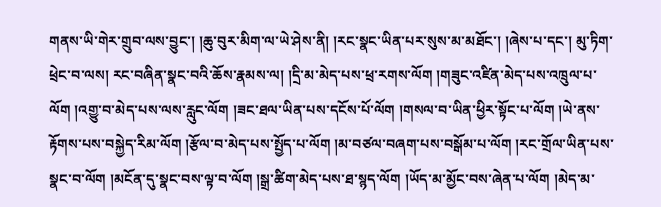གནས་ཡི་གེར་གྲུབ་ལས་བྱུང་། །ཆུ་བུར་མིག་ལ་ཡེ་ཤེས་ནི། །རང་སྣང་ཡིན་པར་སུས་མ་མཐོང་། །ཞེས་པ་དང་། མུ་ཏིག་ཕྲེང་བ་ལས། རང་བཞིན་སྣང་བའི་ཆོས་རྣམས་ལ། །དྲི་མ་མེད་པས་ཕྲ་རགས་ལོག །གཟུང་འཛིན་མེད་པས་འཁྲུལ་པ་ལོག །འགྱུ་བ་མེད་པས་ལས་རླུང་ལོག །ཟང་ཐལ་ཡིན་པས་དངོས་པོ་ལོག །གསལ་བ་ཡིན་ཕྱིར་སྟོང་པ་ལོག །ཡེ་ནས་རྟོགས་པས་བསྐྱེད་རིམ་ལོག །རྩོལ་བ་མེད་པས་སྤྱོད་པ་ལོག །མ་བཙལ་བཞག་པས་བསྒོམ་པ་ལོག །རང་གྲོལ་ཡིན་པས་སྣང་བ་ལོག །མངོན་དུ་སྣང་བས་ལྟ་བ་ལོག །སྒྲ་ཚིག་མེད་པས་ཐ་སྙད་ལོག །ཡོད་མ་མྱོང་བས་ཞེན་པ་ལོག །མེད་མ་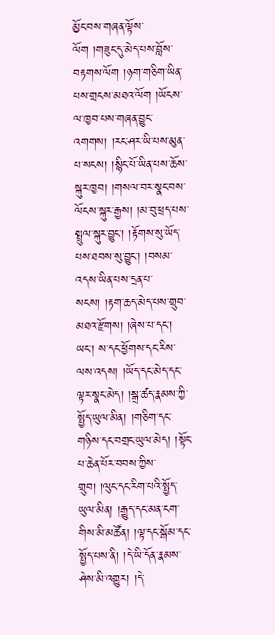མྱོང་བས་གཞན་ལྟོས་ལོག །གཟུང་དུ་མེད་པས་བློས་བརྟགས་ལོག །ཉག་གཅིག་ཡིན་པས་གྲངས་མཐའ་ལོག །ཡོངས་ལ་ཁྱབ་པས་གཞན་བྱུང་འགགས། །རང་ཤར་ཡི་པས་མུན་པ་སངས། །སྙིང་པོ་ཡིན་པས་ཆོས་སྐུར་ཁྱབ། །གསལ་བར་སྣང་བས་ལོངས་སྐུར་རྒྱས། །མ་བུ་ཕྲད་པས་སྤྲུལ་སྐུར་བྱུང་། །རྟོགས་སུ་ཡོད་པས་ཐབས་སུ་བྱུང་། །བསམ་འདས་ཡིན་པས་དྲན་པ་སངས། །རྟག་ཆད་མེད་པས་གྲུབ་མཐའ་རྫོགས། །ཞེས་པ་དང་། ཡང་། ས་དང་ཕྱོགས་དང་རིས་ལས་འདས། །ཡོད་དང་མེད་དང་ལྟར་སྣང་མེད། །སྒྲ་ཚད་རྣམས་ཀྱི་སྤྱོད་ཡུལ་མིན། །གཅིག་དང་གཉིས་དང་བགྲང་ཡུལ་མེད། །སྟོང་པ་ཆེན་པོར་བབས་ཀྱིས་གྲུབ། །ལུང་དང་རིག་པའི་སྤྱོད་ཡུལ་མིན། །རྒྱུད་དང་མན་ངག་གིས་མི་མཚོན། །ལྟ་དང་སྒོམ་དང་སྤྱོད་པས་ནི། །དེ་ཡི་དོན་རྣམས་ཤེས་མི་འགྱུར། །དེ་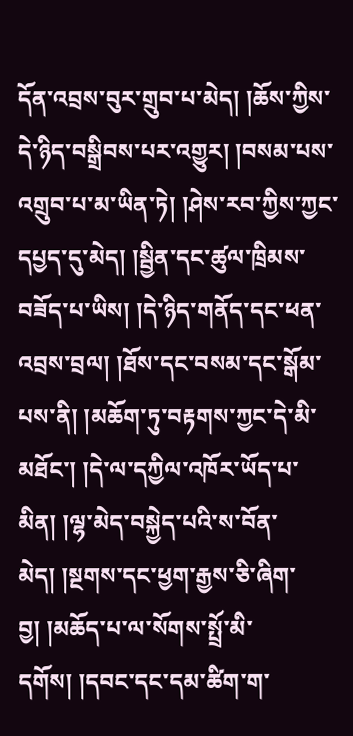དོན་འབྲས་བུར་གྲུབ་པ་མེད། །ཆོས་ཀྱིས་དེ་ཉིད་བསྒྲིབས་པར་འགྱུར། །བསམ་པས་འགྲུབ་པ་མ་ཡིན་ཏེ། །ཤེས་རབ་ཀྱིས་ཀྱང་དཔྱད་དུ་མེད། །སྦྱིན་དང་ཚུལ་ཁྲིམས་བཟོད་པ་ཡིས། །དེ་ཉིད་གནོད་དང་ཕན་འབྲས་བྲལ། །ཐོས་དང་བསམ་དང་སྒོམ་པས་ནི། །མཆོག་ཏུ་བརྟགས་ཀྱང་དེ་མི་མཐོང་། །དེ་ལ་དཀྱིལ་འཁོར་ཡོད་པ་མིན། །ལྷ་མེད་བསྐྱེད་པའི་ས་བོན་མེད། །སྔགས་དང་ཕྱག་རྒྱས་ཅི་ཞིག་བྱ། །མཆོད་པ་ལ་སོགས་སྤྲོ་མི་དགོས། །དབང་དང་དམ་ཚིག་ག་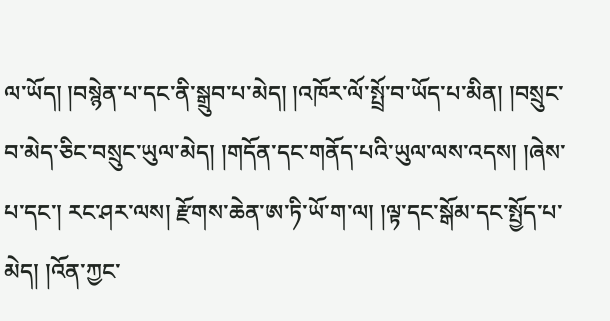ལ་ཡོད། །བསྙེན་པ་དང་ནི་སྒྲུབ་པ་མེད། །འཁོར་ལོ་སྤྲོ་བ་ཡོད་པ་མིན། །བསྲུང་བ་མེད་ཅིང་བསྲུང་ཡུལ་མེད། །གདོན་དང་གནོད་པའི་ཡུལ་ལས་འདས། །ཞེས་པ་དང་། རང་ཤར་ལས། རྫོགས་ཆེན་ཨ་ཏི་ཡོ་ག་ལ། །ལྟ་དང་སྒོམ་དང་སྤྱོད་པ་མེད། །འོན་ཀྱང་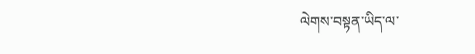ལེགས་བསྟན་ཡིད་ལ་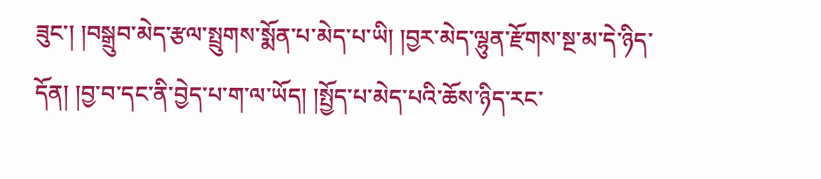ཟུང་། །བསྒྲུབ་མེད་རྩལ་སྤྲུགས་སྨོན་པ་མེད་པ་ཡི། །བྱར་མེད་ལྷུན་རྫོགས་སྔ་མ་དེ་ཉིད་དོན། །བྱ་བ་དང་ནི་བྱེད་པ་ག་ལ་ཡོད། །སྤྱོད་པ་མེད་པའི་ཆོས་ཉིད་རང་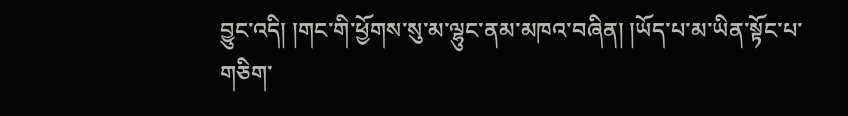བྱུང་འདི། །གང་གི་ཕྱོགས་སུ་མ་ལྷུང་ནམ་མཁའ་བཞིན། །ཡོད་པ་མ་ཡིན་སྟོང་པ་གཅིག་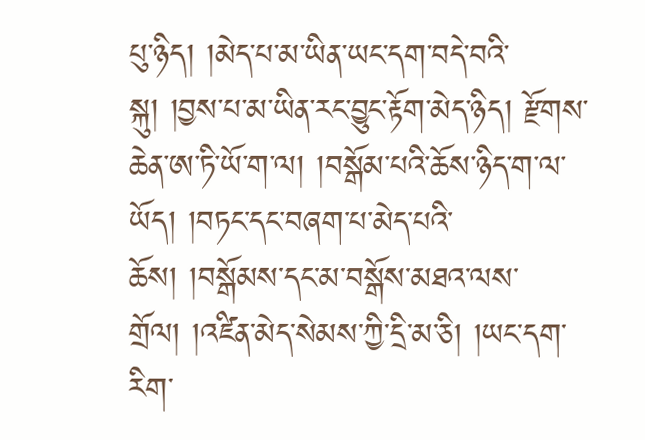པུ་ཉིད། །མེད་པ་མ་ཡིན་ཡང་དག་བདེ་བའི་སྐུ། །བྱས་པ་མ་ཡིན་རང་བྱུང་རྟོག་མེད་ཉིད། རྫོགས་ཆེན་ཨ་ཏི་ཡོ་ག་ལ། །བསྒོམ་པའི་ཆོས་ཉིད་ག་ལ་ཡོད། །བཏང་དང་བཞག་པ་མེད་པའི་ཆོས། །བསྒོམས་དང་མ་བསྒོས་མཐའ་ལས་གྲོལ། །འཛིན་མེད་སེམས་ཀྱི་དྲི་མ་ཅི། །ཡང་དག་རིག་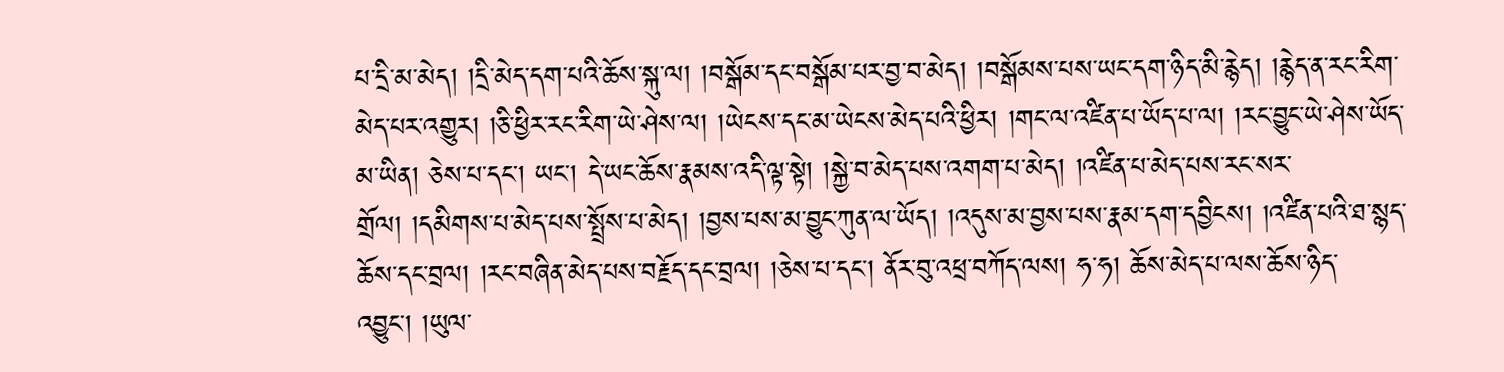པ་དྲི་མ་མེད། །དྲི་མེད་དག་པའི་ཆོས་སྐུ་ལ། །བསྒོམ་དང་བསྒོམ་པར་བྱ་བ་མེད། །བསྒོམས་པས་ཡང་དག་ཉིད་མི་རྙེད། །རྙེད་ན་རང་རིག་མེད་པར་འགྱུར། །ཅི་ཕྱིར་རང་རིག་ཡེ་ཤེས་ལ། །ཡེངས་དང་མ་ཡེངས་མེད་པའི་ཕྱིར། །གང་ལ་འཛིན་པ་ཡོད་པ་ལ། །རང་བྱུང་ཡེ་ཤེས་ཡོད་མ་ཡིན། ཅེས་པ་དང་། ཡང་། དེ་ཡང་ཆོས་རྣམས་འདི་ལྟ་སྟེ། །སྐྱེ་བ་མེད་པས་འགག་པ་མེད། །འཛིན་པ་མེད་པས་རང་སར་གྲོལ། །དམིགས་པ་མེད་པས་སྤྲོས་པ་མེད། །བྱས་པས་མ་བྱུང་ཀུན་ལ་ཡོད། །འདུས་མ་བྱས་པས་རྣམ་དག་དབྱིངས། །འཛིན་པའི་ཐ་སྙད་ཆོས་དང་བྲལ། །རང་བཞིན་མེད་པས་བརྗོད་དང་བྲལ། །ཅེས་པ་དང་། ནོར་བུ་འཕྲ་བཀོད་ལས། ཧ་ཧ། ཆོས་མེད་པ་ལས་ཆོས་ཉིད་འབྱུང་། །ཡུལ་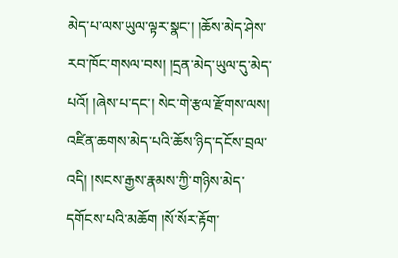མེད་པ་ལས་ཡུལ་ལྟར་སྣང་། །ཆོས་མེད་ཤེས་རབ་ཁོང་གསལ་བས། །དྲན་མེད་ཡུལ་དུ་མེད་པའོ། །ཞེས་པ་དང་། སེང་གེ་རྩལ་རྫོགས་ལས། འཛིན་ཆགས་མེད་པའི་ཆོས་ཉིད་དངོས་བྲལ་འདི། །སངས་རྒྱས་རྣམས་ཀྱི་གཉིས་མེད་དགོངས་པའི་མཆོག །སོ་སོར་རྟོག་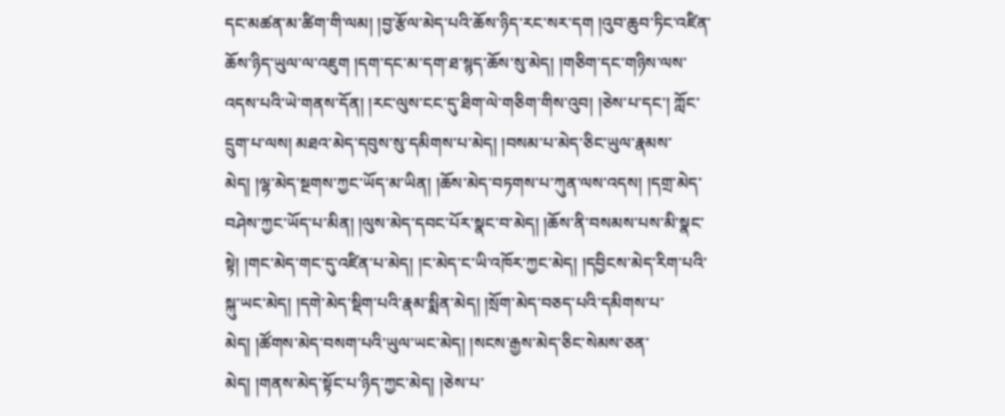དང་མཚན་མ་ཚིག་གི་ལམ། །བྱ་རྩོལ་མེད་པའི་ཆོས་ཉིད་རང་སར་དག །འུབ་ཆུབ་ཏིང་འཛིན་ཆོས་ཉིད་ཡུལ་ལ་འཇུག །དག་དང་མ་དག་ཐ་སྙད་ཆོས་སུ་མེད། །གཅིག་དང་གཉིས་ལས་འདས་པའི་ཡེ་གནས་དོན། །རང་ལུས་ངང་དུ་ཐིག་ལེ་གཅིག་གིས་འུབ། །ཅེས་པ་དང་། ཀློང་དྲུག་པ་ལས། མཐའ་མེད་དབུས་སུ་དམིགས་པ་མེད། །བསམ་པ་མེད་ཅིང་ཡུལ་རྣམས་མེད། །ལྷ་མེད་སྔགས་ཀྱང་ཡོད་མ་ཡིན། །ཆོས་མེད་བཏགས་པ་ཀུན་ལས་འདས། །དགྲ་མེད་བཤེས་ཀྱང་ཡོད་པ་མིན། །ལུས་མེད་དབང་པོར་སྣང་བ་མེད། །ཆོས་ནི་བསམས་པས་མི་སྣང་སྟེ། །གང་མེད་གང་དུ་འཛིན་པ་མེད། །ང་མེད་ང་ཡི་འཁོར་ཀྱང་མེད། །དབྱིངས་མེད་རིག་པའི་སྐུ་ཡང་མེད། །དགེ་མེད་སྡིག་པའི་རྣམ་སྨིན་མེད། །སྲོག་མེད་བཅད་པའི་དམིགས་པ་མེད། །ཚོགས་མེད་བསག་པའི་ཡུལ་ཡང་མེད། །སངས་རྒྱས་མེད་ཅིང་སེམས་ཅན་མེད། །གནས་མེད་སྟོང་པ་ཉིད་ཀྱང་མེད། །ཅེས་པ་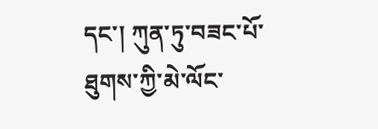དང་། ཀུན་ཏུ་བཟང་པོ་ཐུགས་ཀྱི་མེ་ལོང་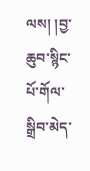ལས། །བྱ་ཆུབ་སྙིང་པོ་གོལ་སྒྲིབ་མེད་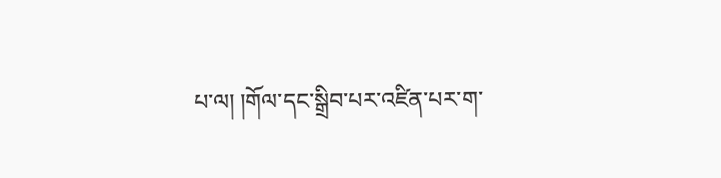པ་ལ། །གོལ་དང་སྒྲིབ་པར་འཛིན་པར་ག་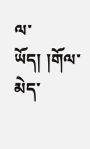ལ་ཡོད། །གོལ་མེད་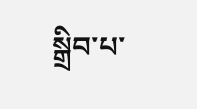སྒྲིབ་པ་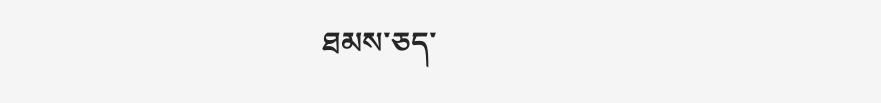ཐམས་ཅད་